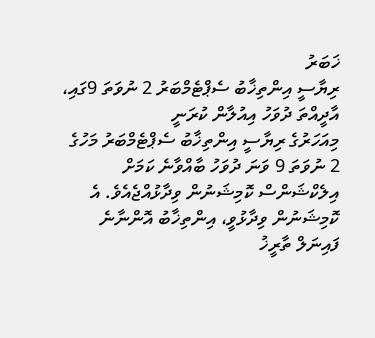ޚަބަރު
ރިޔާސީ އިންތިޚާބު ސެޕްޓެމްބަރު 2 ނުވަތަ 9ގައި، އާދީއްތަ ދުވަހު އިއުލާން ކުރަނީ
މިއަހަރުގެ ރިޔާސީ އިންތިޚާބު ސެޕްޓެމްބަރު މަހުގެ 2 ނުވަތަ 9 ވަނަ ދުވަހު ބާއްވާނެ ކަމަށް އިލެކްޝަންސް ކޮމިޝަނުން ވިދާޅުއްޖެއެވެ. އެ ކޮމިޝަނުން ވިދާޅުވީ، އިންތިޚާބު އޮންނާނެ ފައިނަލް ތާރީޚު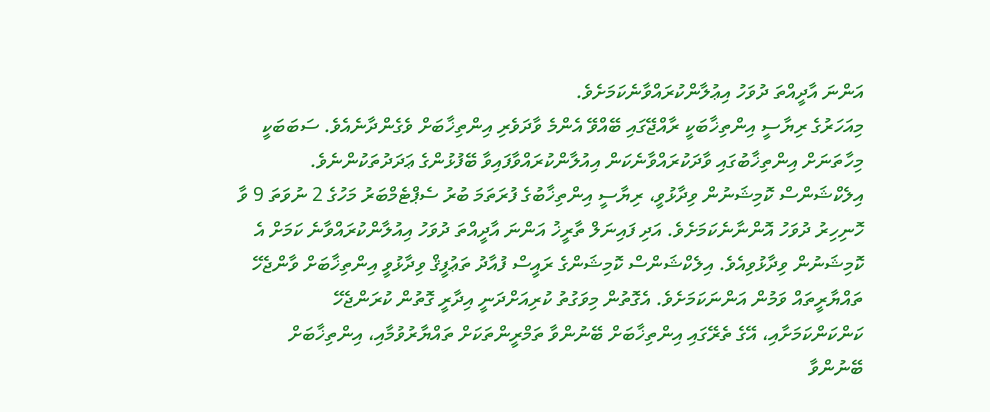އަންނަ އާދީއްތަ ދުވަހު އިޢުލާންކުރައްވާނެކަމަށެވެ.
މިއަހަރުގެ ރިޔާސީ އިންތިޚާބަކީ ރާއްޖޭގައި ބޭއްވޭ އެންމެ ވާދަވެރި އިންތިޚާބަށް ވެގެންދާނެއެވެ. ސަބަބަކީ މިހާތަނަށް އިންތިޚާބުގައި ވާދަކުރައްވާނެކަން އިއުލާންކުރައްވާފައިވާ ބޭފުޅުންގެ ޢަދަދުތަކުންނެވެ.
އިލެކްޝަންސް ކޮމިޝަނުން ވިދާޅުވީ، ރިޔާސީ އިންތިޚާބުގެ ފުރަތަމަ ބުރު ސެޕްޓެމްބަރު މަހުގެ 2 ނުވަތަ 9 ވާ ހޮނިހިރު ދުވަހު އޮންނާނެކަމަށެވެ. އަދި ފައިނަލް ތާރީޚު އަންނަ އާދީއްތަ ދުވަހު އިއުލާންކުރައްވާނެ ކަމަށް އެ ކޮމިޝަނުން ވިދާޅުވިއެވެ. އިލެކްޝަންސް ކޮމިޝަންގެ ރައީސް ފުއާދު ތަޢުފީޤް ވިދާޅުވީ އިންތިޚާބަށް ވާންޖެހޭ ތައްޔާރީތައް ވަމުން އަންނަކަމަށެވެ. އެގޮތުން މިވަގުތު ކުރިއަށްދަނީ އިދާރީ ގޮތުން ކުރަންޖެހޭ ކަންކަންކަމަށާއި، އޭގެ ތެރޭގައި އިންތިޚާބަށް ބޭނުންވާ ތަމްރީންތަކަށް ތައްޔާރުވުމާއި، އިންތިޚާބަށް ބޭނުންވާ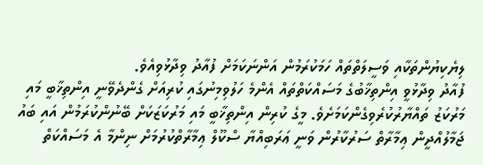ލިޔެކިޔުންތަކާއި ވަސީލަތްތައް ހަމަކުރަމުން އަންނަކަމަށް ފުއާދު ވިދާޅުވިއެވެ.
ފުއާދު ވިދާޅުވީ އިންތިޚާބުގެ މަސައްކަތްތައް އެންމެ ހަލުވިމިނުގައި ކުރިއަށް ގެންދެވޭނީ އިންތިޚާބީ މައި މަރުކަޒު ތައްޔާރުކުރެވިގެންކަމަށެވެ. މީގެ ކުރިން އިންތިޚާބީ މައި މަރުކަޒަކަށް ބޭނުންކުރަމުން އައި ބައު ޖަމާލުއްދީން ޢިމާރާތް ސަރުކާރުން ވަނީ ޢަރަބިއްޔާ ސްކޫލް ޢިމާރާތްކުރުމަށް ނިންމާ އެ މަސައްކަތް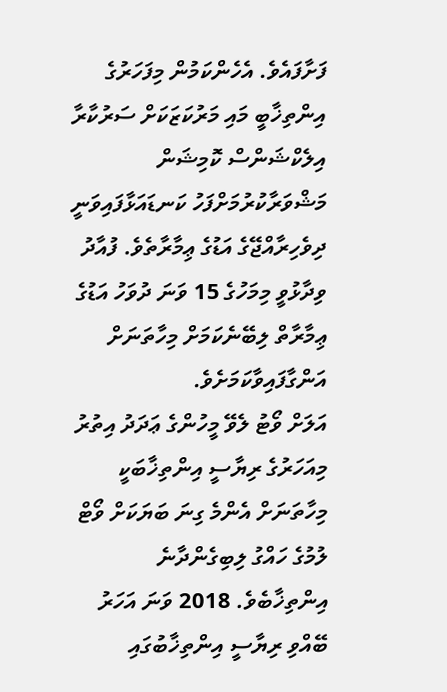ފަށާފައެވެ. އެހެންކަމުން މިފަހަރުގެ އިންތިޚާބީ މައި މަރުކަޒަކަށް ސަރުކާރާ އިލެކްޝަންސް ކޮމިޝަން މަޝްވަރާކުރުމަށްފަހު ކަނޑައަޅާފައިވަނީ ދިވެހިރާއްޖޭގެ އަޑުގެ ޢިމާރާތެވެ. ފުއާދު ވިދާޅުވީ މިމަހުގެ 15 ވަނަ ދުވަހު އަޑުގެ ޢިމާރާތް ލިބޭނެކަމަށް މިހާތަނަށް އަންގާފައިވާކަމަށެވެ.
އަލަށް ވޯޓު ލެވޭ މީހުންގެ ޢަދަދު އިތުރު
މިއަހަރުގެ ރިޔާސީ އިންތިޚާބަކީ މިހާތަނަށް އެންމެ ގިނަ ބަޔަކަށް ވޯޓް ލުމުގެ ހައްގު ލިބިގެންދާނެ އިންތިޚާބެވެ. 2018 ވަނަ އަހަރު ބޭއްވި ރިޔާސީ އިންތިޚާބުގައި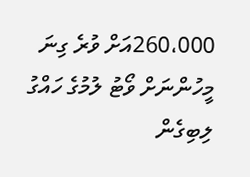260،000އަށް ވުރެ ގިނަ މީހުންނަށް ވޯޓު ލުމުގެ ހައްގު ލިބިގެން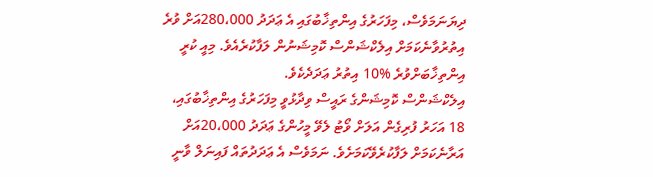ދިޔަނަމަވެސް، މިފަހަރުގެ އިންތިޚާބުގައި އެ ޢަދަދު 280،000އަށް ވުރެ އިތުރުވާނެކަމަށް އިލެކްޝަންސް ކޮމިޝަނުން ލަފާކުރެއެވެ. މިއީ ކުރީ އިންތިޚާބަށްވުރެ %10 އިތުރު ޢަދަދެކެވެ.
އިލެކްޝަންސް ކޮމިޝަންގެ ރައީސް ވިދާޅުވީ މިފަހަރުގެ އިންތިޚާބުގައި، 18 އަހަރު ފުރިގެން އަލަށް ވޯޓު ލެވޭ މީހުންގެ ޢަދަދު 20،000އަށް އަރާނެކަމަށް ލަފާކުރެވޭކަމަށެވެ. ނަމަވެސް އެ ޢަދަދުތައް ފައިނަލް ވާނީ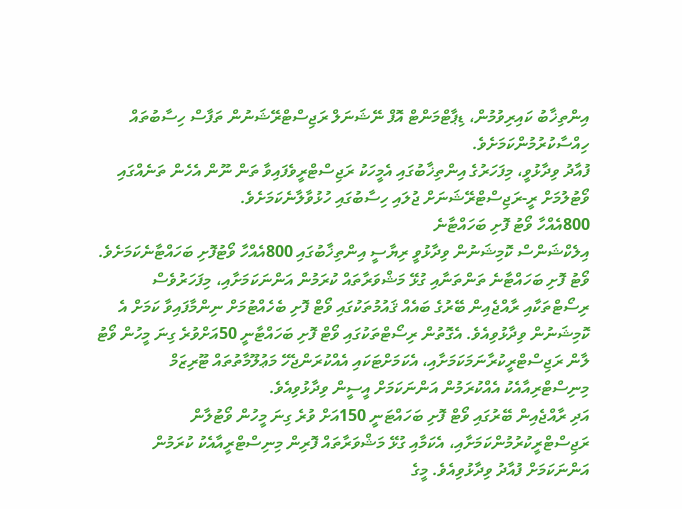އިންތިޚާބު ކައިރިވުމުން، ޑިޕާޓްމަންޓް އޮފް ނޭޝަނަލް ރަޖިސްޓްރޭޝަނުން ތަފާސް ހިސާބުތައް ހިއްސާކުރުމުންކަމަށެވެ.
ފުއާދު ވިދާޅުވީ، މިފަހަރުގެ އިންތިޚާބުގައި އެމީހަކު ރަޖިސްޓްރީވެފައިވާ ތަން ނޫން އެހެން ތަނެއްގައި ވޯޓުލުމަށް ރީ-ރަޖިސްޓްރޭޝަނަށް ޖުލައި ހިސާބުގައި ހުޅުވާލާނެކަމަށެވެ.
800އެއްހާ ވޯޓު ފޮށި ބަހައްޓާނެ
އިލެކްޝަންސް ކޮމިޝަނުން ވިދާޅުވީ ރިޔާސީ އިންތިޚާބުގައި 800އެއްހާ ވޯޓުފޮށި ބަހައްޓާނެކަމަށެވެ. ވޯޓު ފޮށި ބަހައްޓާނެ ތަންތަނާއި ގުޅޭ މަޝްވަރާތައް ކުރަމުން އަންނަކަމަށާއި، މިފަހަރުވެސް ރިސޯޓްތަކާއި ރާއްޖެއިން ބޭރުގެ ބައެއް ޤައުމުތަކުގައި ވޯޓް ފޮށި ބެހެއްޓުމަށް ނިންމާފައިވާ ކަމަށް އެ ކޮމިޝަނުން ވިދާޅުވިއެވެ. އެގޮތުން ރިސޯޓްތަކުގައި ވޯޓް ފޮށި ބަހައްޓާނީ 50އަށްވުރެ ގިނަ މީހުން ވޯޓު ލާން ރަޖިސްޓްރީކުރާނަމަކަމަށާއި، އެކަމަށްޓަކައި އެއްކުރަންޖެހޭ މަޢުލޫމާތުތައް ޓޫރިޒަމް މިނިސްޓްރިއާއެކު އެއްކުރަމުން އަންނަކަމަށް އީސީން ވިދާޅުވިއެވެ.
އަދި ރާއްޖެއިން ބޭރުގައި ވޯޓް ފޮށި ބަހައްޓަނީ 150އަށް ވުރެ ގިނަ މީހުން ވޯޓުލާން ރަޖިސްޓްރީކުރުމުންކަމަށާއި، އެކަމާއި ގުޅޭ މަޝްވަރާތައް ފޮރިން މިނިސްޓްރީއާއެކު ކުރަމުން އަންނަކަމަށް ފުއާދު ވިދާޅުވިއެވެ. މީގެ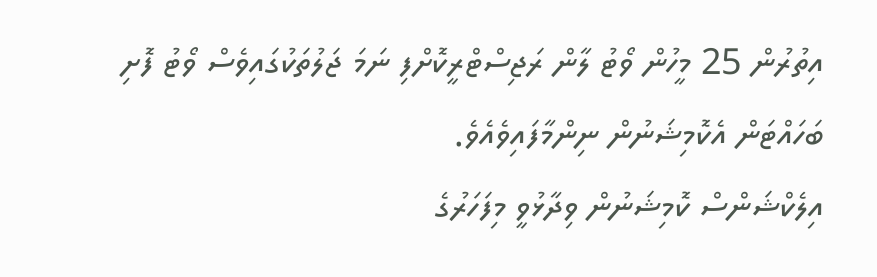އިތުރުން 25 މީހުން ވޯޓު ލާން ރަޖިސްޓްރީކޮށްފި ނަމަ ޖަލުތަކުގައިވެސް ވޯޓު ފޮށި ބަހައްޓަން އެކޮމިޝަނުން ނިންމާފައިވެއެވެ.
އިލެކްޝަންސް ކޮމިޝަނުން ވިދާޅުވީ މިފަހަރުގެ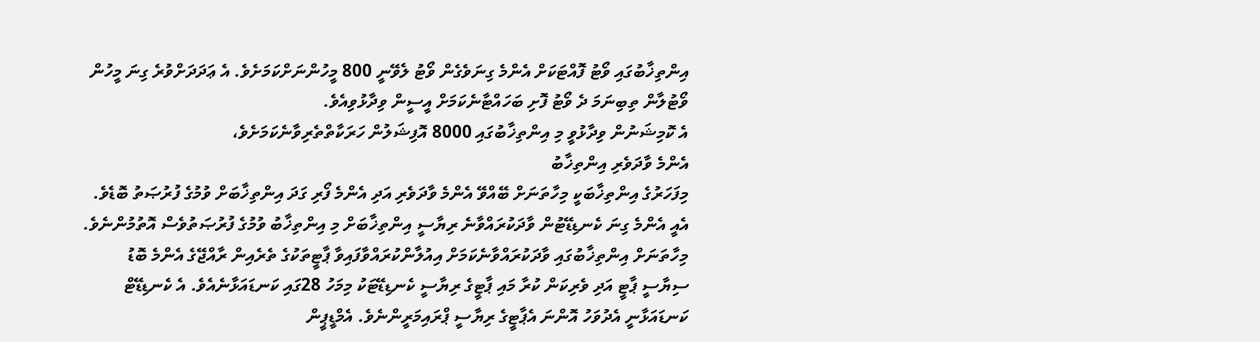އިންތިޚާބުގައި ވޯޓު ފޮއްޓަކަށް އެންމެ ގިނަވެގެން ވޯޓު ލެވޭނީ 800 މީހުންނަށްކަމަށެވެ. އެ ޢަދަދަށްވުރެ ގިނަ މީހުން ވޯޓުލާން ތިބިނަމަ ދެ ވޯޓު ފޮށި ބަހައްޓާނެކަމަށް އީސީން ވިދާޅުވިއެވެ.
އެ ކޮމިޝަނުން ވިދާޅުވީ މި އިންތިޚާބުގައި 8000 އޮފިޝަލުން ހަރަކާތްތެރިވާނެކަމަށެވެ،
އެންމެ ވާދަވެރި އިންތިޚާބު
މިފަހަރުގެ އިންތިޚާބަކީ މިހާތަނަށް ބޭއްވޭ އެންމެ ވާދަވެރި އަދި އެންމެ ފޯރި ގަދަ އިންތިޚާބަށް ވުމުގެ ފުރުޞަތު ބޮޑެވެ. އެއީ އެންމެ ގިނަ ކެނޑިޑޭޓުން ވާދަކުރައްވާނެ ރިޔާސީ އިންތިޚާބަށް މި އިންތިޚާބު ވުމުގެ ފުރުޞަތުވެސް އޮތުމުންނެވެ.
މިހާތަނަށް އިންތިޚާބުގައި ވާދަކުރައްވާނެކަމަށް އިއުލާންކުރައްވާފައިވާ ޕާޓީތަކުގެ ތެރެއިން ރާއްޖޭގެ އެންމެ ބޮޑު ސިޔާސީ ޕާޓީ އަދި ވެރިކަން ކުރާ މައި ޕާޓީގެ ރިޔާސީ ކެނޑިޑޭޓަކު މިމަހު 28ގައި ކަނޑައަޅާނެއެވެ. އެ ކެނޑިޑޭޓް ކަނޑައަޅާނީ އެދުވަހު އޮންނަ އެޕާޓީގެ ރިޔާސީ ޕްރައިމަރީންނެވެ. އެމްޑީޕީން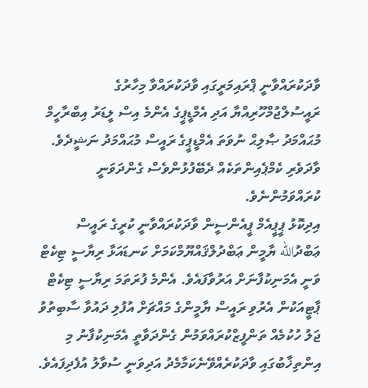ވާދަކުރައްވާނީ ޕްރައިމަރީގައި ވާދަކުރައްވާ މިހާރުގެ ރައީސުލްޖުމްހޫރިއްޔާ އަދި އެމްޑީޕީގެ އެންމެ އިސް ލީޑަރު އިބްރާހީމް މުޙައްމަދު ޞާލިޙް ނުވަތަ އެމްޑީޕީގެ ރައީސް މުޙައްމަދު ނަޝީދެވެ. ވާދަވެރި ކެމްޕެއިންތަކެއް ދެބޭފުޅުންވެސް ގެންދަވަނީ ކުރައްވަމުންނެވެ.
އިދިކޮޅު ޕީޕީއެމް ޕީއެންސީން ވާދަކުރައްވާނީ ކުރީގެ ރައީސް ޢަބްދުالله ޔާމީން ޢަބްދުލްޤައްޔޫމްކަމަށް ކަނޑައަޅާ ރިޔާސީ ޓިކެޓް ވަނީ އެމަނިކުފާނަށް އަރުވާފައެވެ. އެންމެ ފުރަތަމަ ރިޔާސީ ޓިކެޓް ޕާޓީއަކުން އެރުވި ރައީސް ޔާމީންގެ މައްޗަށް އުފުލި ދައުވާ ސާބިތުވު ޖަލު ހުކުމެއް ތަންފީޒްކުރައްވަމުން ގެންދަވާތީ އެމަނިކުފާނު މި އިންތިޚާބުގައި ވާދަކުރެއްވޭނެކަމާމެދު އަދިވަނީ ސުވާލު އުފެދިފައެވެ.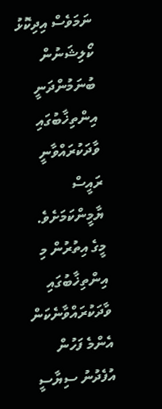ނަމަވެސް އިދިކޮޅު ކޯލިޝަނުން ބުނަމުންދަނީ އިންތިޚާބުގައި ވާދަކުރައްވާނީ ރައީސް ޔާމީންކަމަށެވެ.
މީގެ އިތުރުން މި އިންތިޚާބުގައި ވާދަކުރައްވާނެކަން އެންމެ ފަހުން އުފެދުނު ސިޔާސީ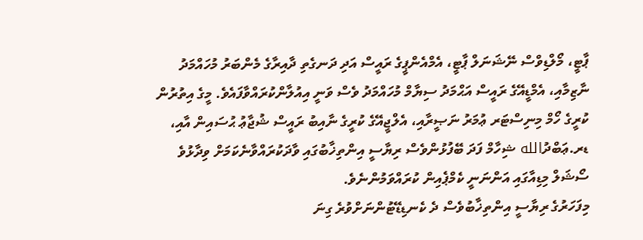ޕާޓީ، މޯލްޑިވްސް ނޭޝަނަލް ޕާޓީ، އެމްއެންޕީގެ ރައީސް އަދި ދަނގެތި ދާއިރާގެ މެންބަރު މުހައްމަދު ނާޒިމާއި، އެމްޑީއޭގެ ރައީސް އަޙްމަދު ސިޔާމް މުހައްމަދު ވެސް ވަނީ އިއުލާންކުރައްވާފައެވެ. މީގެ އިތުރުން ކުރީގެ ހޯމް މިނިސްޓަރ ޢުމަރު ނަޞީރާއި، އެލްޖީއޭގެ ކުރީގެ ނާއިބު ރައީސް ޝުޖާޢު ޙުސައިން އާއި، ޑރ.ޢަބްދުالله ޝިހާމް ފަދަ ބޭފުޅުންވެސް ރިޔާސީ އިންތިޚާބުގައި ވާދަކުރައްވާނެކަމަށް ވިދާޅުވެ ސޯޝަލް މިޑިއާގައި އަންނަނީ ކެމްޕެއިން ކުރައްވަމުންނެވެ.
މިފަހަރުގެ ރިޔާސީ އިންތިޚާބުވެސް ދެ ކެނޑިޑޭޓުންނަށްވުރެ ގިނަ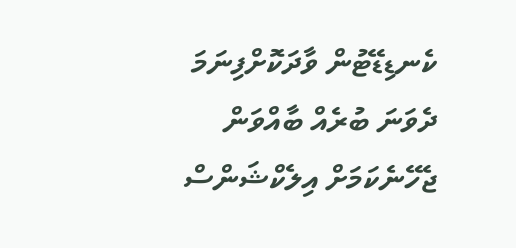ކެނޑިޑޭޓުން ވާދަކޮށްފިނަމަ ދެވަނަ ބުރެއް ބާއްވަން ޖެހޭނެކަމަށް އިލެކްޝަންސް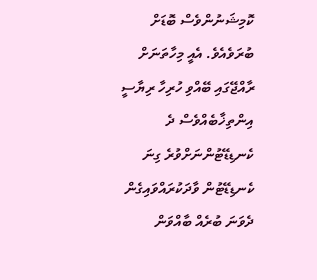ކޮމިޝަނުންވެސް ބޮޑަށް ބުރަވެއެވެ. އެއީ މިހާތަނަށް ރާއްޖޭގައި ބޭއްވި ހުރިހާ ރިޔާސީ އިންތިޚާބެއްވެސް ދެ ކެނޑިޑޭޓުންނަށްވުރެ ގިނަ ކެނޑިޑޭޓުން ވާދަކުރައްވައިގެން ދެވަނަ ބުރެއް ބާއްވަން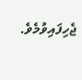ޖެހިފައިވުމެވެ.